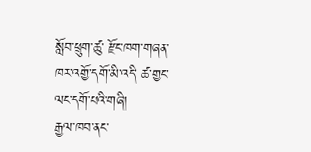སློབ་ཕྲུག་ཚུ་ རྫོང་ཁག་གཞན་ཁར་འགྱོ་དགོ་མི་འདི་ ཚ་གྱང་ལང་དགོ་པའི་གཞི།
རྒྱལ་ཁབ་ནང་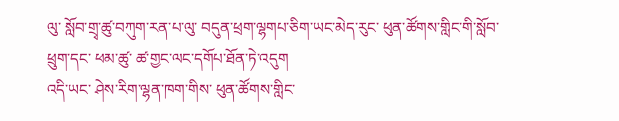ལུ་ སློབ་གྲྭ་ཚུ་བཀུག་རན་པ་ལུ་ བདུན་ཕྲག་ལྷགཔ་ཅིག་ཡང་མེད་རུང་ ཕུན་ཚོགས་གླིང་གི་སློབ་ཕྲུག་དང་ ཕམ་ཚུ་ ཚ་གྱང་ལང་དགོཔ་ཐོན་ཏེ་འདུག
འདི་ཡང་ ཤེས་རིག་ལྷན་ཁག་གིས་ ཕུན་ཚོགས་གླིང་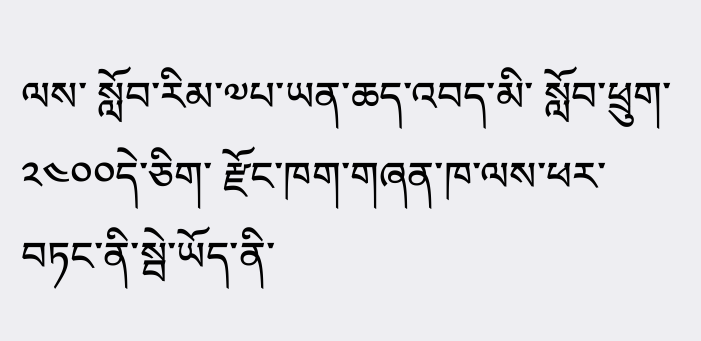ལས་ སློབ་རིམ་༧པ་ཡན་ཆད་འབད་མི་ སློབ་ཕྲུག་༢༤༠༠དེ་ཅིག་ རྫོང་ཁག་གཞན་ཁ་ལས་ཕར་ བཏང་ནི་སྦེ་ཡོད་ནི་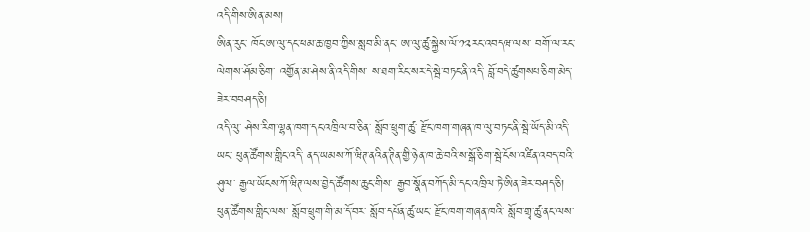འདི་གིས་ཨིན་མས།
ཨིན་རུང་ ཁོང་ཨ་ལུ་དང་ཕམ་ཆ་ཁྱབ་ཀྱིས་སླབ་མི་ནང་ ཨ་ལུ་ཚུ་སྐྱེས་ལོ་༡༢རང་འབདཝ་ལས་ བགོ་ལ་རང་ལེགས་ཤོམ་ཅིག་ འགྱོན་མ་ཤེས་ནི་འདི་གིས་ ས་ཐག་རིང་སར་དེ་སྦེ་བཏང་ནི་འདི་ བློ་བདེ་ཚུགསཔ་ཅིག་མེད་ཟེར་བབཤད་ཅི།
འདི་ལུ་ ཤེས་རིག་ལྷན་ཁག་དང་འཁྲིལ་བ་ཅིན་ སློབ་ཕྲུག་ཚུ་ རྫོང་ཁག་གཞན་ཁ་ལུ་བཏང་ནི་སྦེ་ཡོད་མི་འདི་ཡང་ ཕུན་ཚོགས་གླིང་འདི་ ནད་ཡམས་ཀོ་ཝིཊ་ནའིན་ཊིན་གྱི་ཉེན་ཁ་ཆེ་བའི་ས་སྒོ་ཅིག་སྦེ་ངོས་འཛིན་འབད་བའི་ཤུལ་ རྒྱལ་ཡོངས་ཀོ་ཝིཊ་ལས་བྱེད་ཚོགས་ཆུང་གིས་ རྒྱབ་སྣོན་བཀོད་མི་དང་འཁྲིལ་ཏེ་ཨིན་ཟེར་བཤད་ཅི།
ཕུན་ཚོགས་གླིང་ལས་ སློབ་ཕྲུག་གི་མ་དོ་བར་ སློབ་དཔོན་ཚུ་ཡང་ རྫོང་ཁག་གཞན་ཁའི་ སློབ་གྲྭ་ཚུ་ནང་ལས་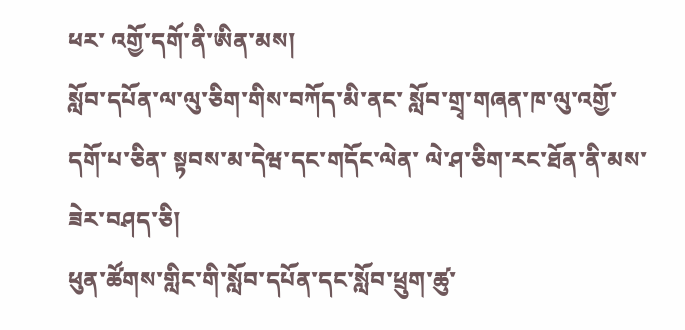ཕར་ འགྱོ་དགོ་ནི་ཨིན་མས།
སློབ་དཔོན་ལ་ལུ་ཅིག་གིས་བཀོད་མི་ནང་ སློབ་གྲྭ་གཞན་ཁ་ལུ་འགྱོ་དགོ་པ་ཅིན་ སྟབས་མ་དེཝ་དང་གདོང་ལེན་ ལེ་ཤ་ཅིག་རང་ཐོན་ནི་མས་ཟེར་བཤད་ཅི།
ཕུན་ཚོགས་གླིང་གི་སློབ་དཔོན་དང་སློབ་ཕྲུག་ཚུ་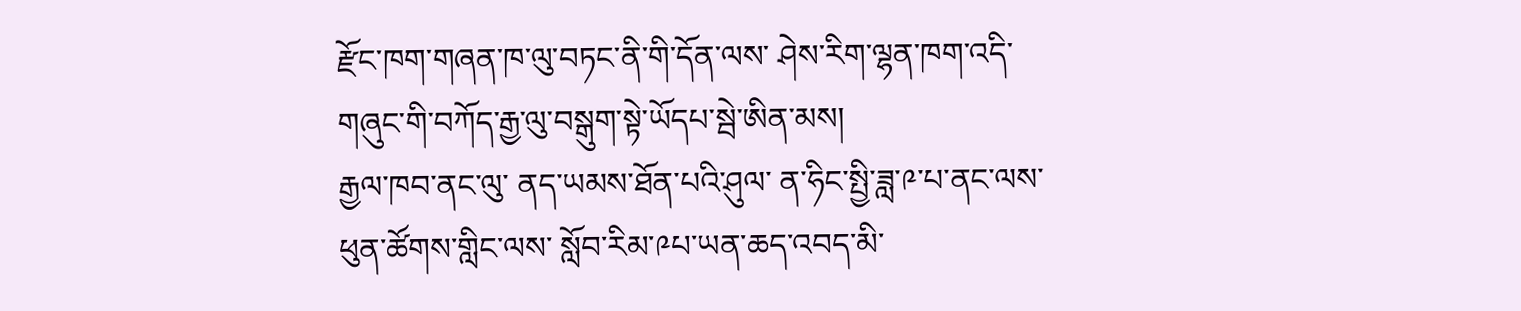རྫོང་ཁག་གཞན་ཁ་ལུ་བཏང་ནི་གི་དོན་ལས་ ཤེས་རིག་ལྷན་ཁག་འདི་ གཞུང་གི་བཀོད་རྒྱ་ལུ་བསྒུག་སྟེ་ཡོདཔ་སྦེ་ཨིན་མས།
རྒྱལ་ཁབ་ནང་ལུ་ ནད་ཡམས་ཐོན་པའི་ཤུལ་ ན་ཧིང་སྤྱི་ཟླ་༩་པ་ནང་ལས་ ཕུན་ཚོགས་གླིང་ལས་ སློབ་རིམ་༩པ་ཡན་ཆད་འབད་མི་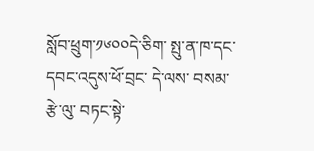སློབ་ཕྲུག་༡༦༠༠དེ་ཅིག་ སྤུ་ན་ཁ་དང་དབང་འདུས་ཕོ་བྲང་ དེ་ལས་ བསམ་རྩེ་ལུ་ བཏང་སྟེ་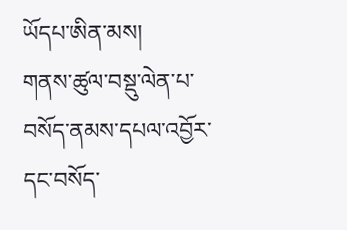ཡོདཔ་ཨིན་མས།
གནས་ཚུལ་བསྡུ་ལེན་པ་ བསོད་ནམས་དཔལ་འབྱོར་དང་བསོད་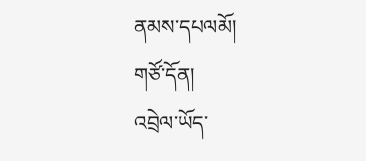ནམས་དཔལམོ།
གཙོ་དོན།
འབྲེལ་ཡོད་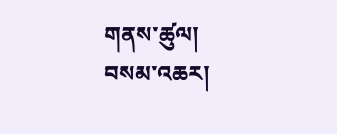གནས་ཚུལ།
བསམ་འཆར།